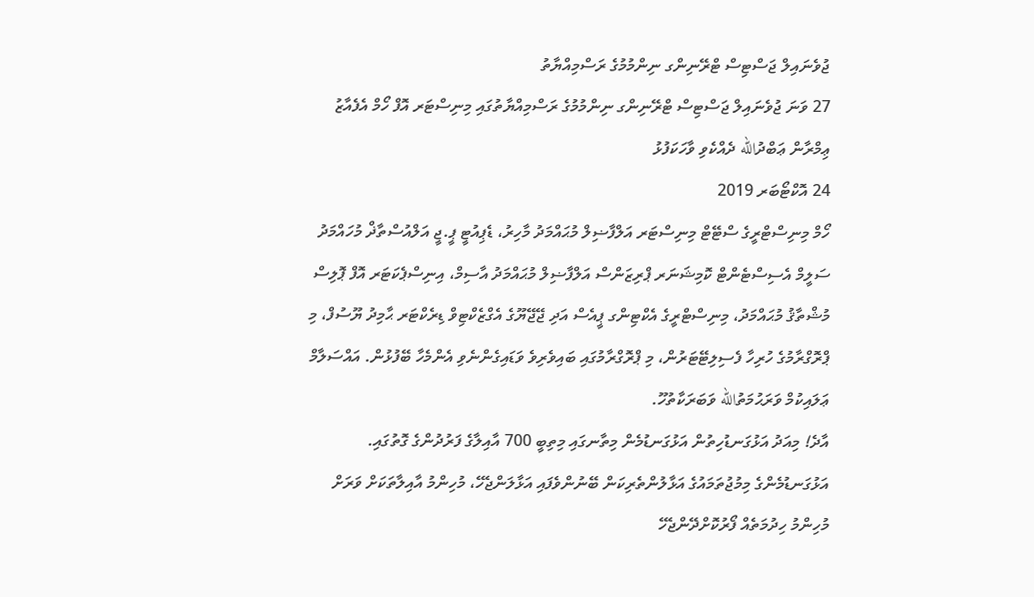ޖުވެނައިލް ޖަސްޓިސް ޓްރޭނިންގ ނިންމުމުގެ ރަސްމިއްޔާތު
27 ވަނަ ޖުވެނައިލް ޖަސްޓިސް ޓްރޭނިންގ ނިންމުމުގެ ރަސްމިއްޔާތުގައި މިނިސްޓަރ އޮފް ހޯމް އެފެއާޒު ޢިމްރާން ޢަބްދުالله ދެއްކެވި ވާހަކަފުޅު
24 އޮކްޓޯބަރ 2019
ހޯމް މިނިސްޓްރީގެ ސްޓޭޓް މިނިސްޓަރ އަލްފާޟިލް މުޙައްމަދު މާހިރު، ޑެޕިއުޓީ ޕީ.ޖީ އަލްއުސްތާޛް މުހައްމަދު ސަލީމް އެސިސްޓެންޓް ކޮމިޝަނަރ ޕްރިޒަންސް އަލްފާޟިލް މުޙައްމަދު އާސިމް، އިނިސްޕެކަޓަރ އޮފް ޕޮލިސް މުޝްތާޤު މުޙައްމަދު، މިނިސްޓްރީގެ އެކްޓިންގ ޕީއެސް އަދި ޖޭޖޭޔޫގެ އެގްޒެކްޓިވް ޑިރެކްޓަރ ޙާމިދު ޔޫސުފް، މި ޕްރޮގްރާމުގެ ހުރިހާ ފެސިލިޓޭޓަރުން، މި ޕްރޮގްރާމުގައި ބައިވެރިވެ ވަޑައިގެންނެވި އެންމެހާ ބޭފުޅުން. އައްސަލާމް ޢަލައިކުމް ވަރަޙުމަތުالله ވަބަރަކާތުހޫ.
އާދެ! މިއަދު އަޅުގަނޑުހިތުން އަޅުގަނޑުމެން މިތާނގައި މިތިބީ 700 އާއިލާގެ ފަރުދުންގެ ގޮތުގައި. އަޅުގަނޑުމެންގެ މިމުޖުތަމައުގެ އަޅާލުންތެރިކަން ބޭނުންވެފައި އަޅާލަންޖެހޭ، މުހިންމު އާއިލާތަކަށް ވަރަށް މުހިންމު ހިދުމަތެއް ފޯރުކޮށްދޭންޖެހޭ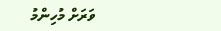ވަރަށް މުހިންމު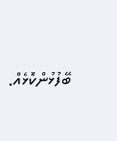ބޭފުޅުންކޮޅެއް.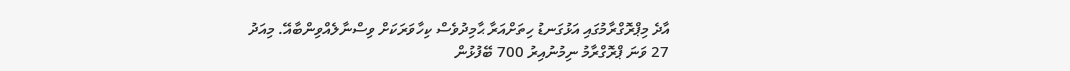އާދެ މިޕްރޮގްރާމުގައި އަޅުގަނޑު ހިތަށްއަރާ ޙާމިދުވެސް ކިހާވަރަކަށް ވިސްނާލެއްވިންބާއޭ. މިއަދު 27 ވަނަ ޕްރޮގްރާމު ނިމުނުއިރު 700 ބޭފުޅުން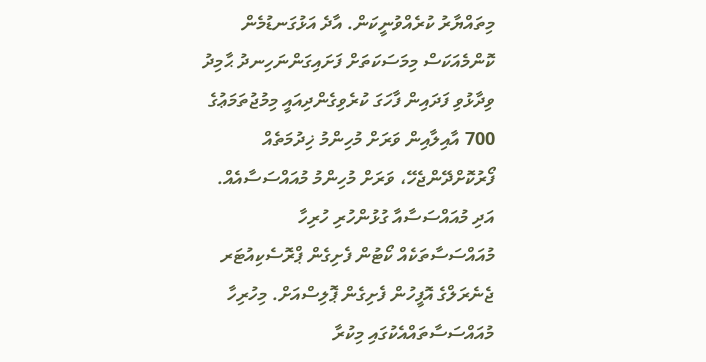މިތައްޔާރު ކުރެއްވުނީކަން. އާދެ އަޅުގަނޑުމެން ކޮންމެއަކަސް މިމަސަކަތަށް ފަށައިގަންނަހިނދު ޙާމިދު ވިދާޅުވި ފަދައިން ފާހަގަ ކުރެވިގެންދިއައީ މިމުޖުތަމަޢުގެ 700 އާއިލާއިން ވަރަށް މުހިންމު ޚިދުމަތެއް ފޯރުކޮށްދޭންޖެހޭ، ވަރަށް މުހިންމު މުއައްސަސާއެއް. އަދި މުއައްސަސާއާ ގުޅުންހުރި ހުރިހާ މުއައްސަސާތަކެއް ކޯޓުން ފެށިގެން ޕްރޮސެކިއުޓަރ ޖެނެރަލްގެ އޮފީހުން ފެށިގެން ޕޮލިސްއަށް. މިހުރިހާ މުއައްސަސާތައްއެކުގައި މިކުރާ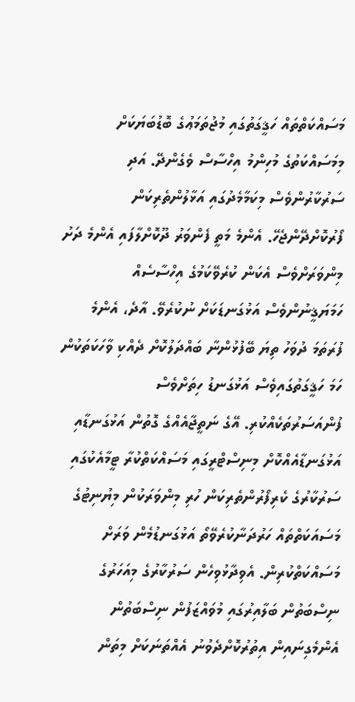މަސައްކަތްތައް ހަޤީގަތުގައި މުޖުތަމަޢުގެ ބޮޑުބަޔަކަށް މިމަސައްކަތުގެ މުހިންމު އިހްސާސް ވެގެންދޭ. އަދި ސަރުކާރުންވެސް މިކަމާމެދުގައި އަޅާލުންތެރިކަން ފޯރުކޮށްދޭންޖެހޭ. އެންމެ މަތީ ފެންވަރު ދޫކޮށްލާފައި އެންމެ ދަށު މިންވަރަށްވެސް އެކަން ކުރެވޭކަމުގެ އިހްސާސެއް ހަމަޔަޤީނުންވެސް އަޅުގަނޑަކަށް ނުކުރެވޭ. އާދެ، އެންމެ ފުރަތަމަ ދުވަހު ތިޔަ ބޭފުޅުންނާ ބައްދަލުކޮށް ދެއްކި ވާހަކަތަކުން ހަމަ ހަޤީގަތުގައިވެސް އަޅުގަނޑު ހިތަށްވެސް ފުންއަސަރުތަކެއްކުރި. އޭގެ ނަތީޖާއެއްގެ ގޮތުން އަޅުގަނޑާއި އަޅުގަނޑާއެއްކޮށް މިނިސްޓްރީގައި މަސައްކަތްކުރާ ޓީމާއެކުގައި  ސަރުކާރުގެ ކެރިފޯރުންތެރިކަން ހުރި މިންވަރަކުން މިޔުނިޓުގެ މަސައަކަތްތައް ހަރުދަނާކުރެވޭތޯ އަޅުގަނޑުމެން ވަރަށް މަސައްކަތްކުރިން. އެވިދާޅުވިހެން ސަރުކާރުގެ މިއަހަރުގެ ނިސްބަތުން ބަލާއިރުގައި މުވައްޒަފުން ނިސްބަތުން އެންމެގިނައިން އިތުރުކޮށްދެވުނު އެއްތަނަކަށް މިތަން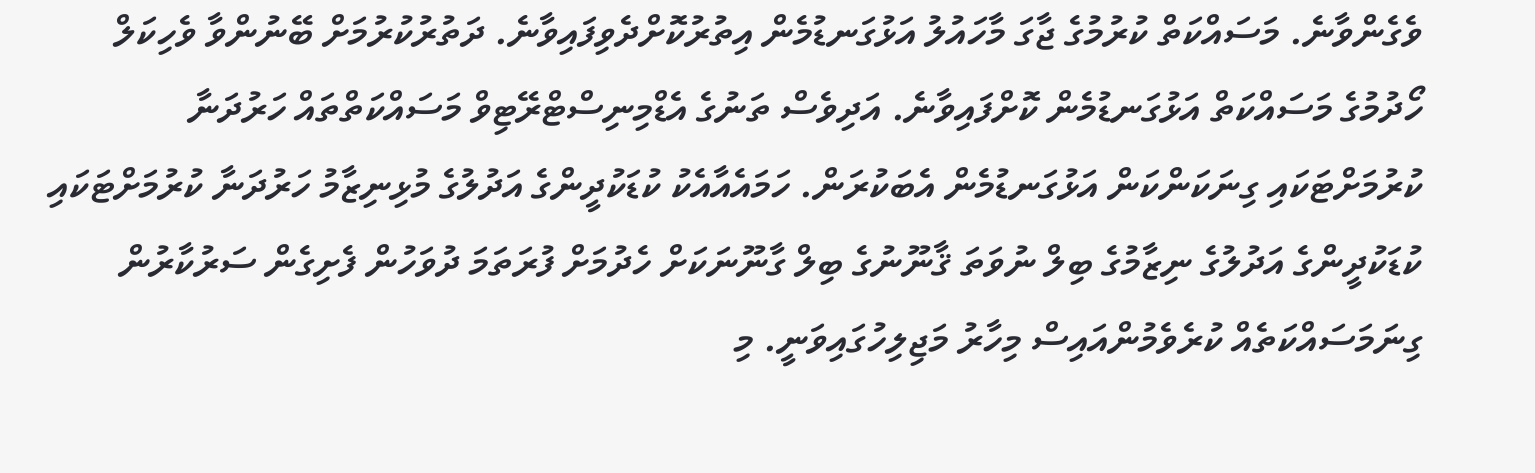ވެގެންވާނެ. މަސައްކަތް ކުރުމުގެ ޖާގަ މާހައުލު އަޅުގަނޑުމެން އިތުރުކޮށްދެވިފައިވާނެ. ދަތުރުކުރުމަށް ބޭނުންވާ ވެހިކަލް ހޯދުމުގެ މަސައްކަތް އަޅުގަނޑުމެން ކޮށްފައިވާނެ. އަދިވެސް ތަނުގެ އެޑްމިނިސްޓްރޭޓިވް މަސައްކަތްތައް ހަރުދަނާ ކުރުމަށްޓަކައި ގިނަކަންކަން އަޅުގަނޑުމެން އެބަކުރަން. ހަމައެއާއެކު ކުޑަކުދީންގެ އަދުލުގެ މުޅިނިޒާމު ހަރުދަނާ ކުރުމަށްޓަކައި ކުޑަކުދީންގެ އަދުލުގެ ނިޒާމުގެ ބިލް ނުވަތަ ޤާނޫނުގެ ބިލް ގާނޫނަކަށް ހެދުމަށް ފުރަތަމަ ދުވަހުން ފެށިގެން ސަރުކާރުން ގިނަމަސައްކަތެއް ކުރެވެމުންއައިސް މިހާރު މަޖިލިހުގައިވަނީ. މި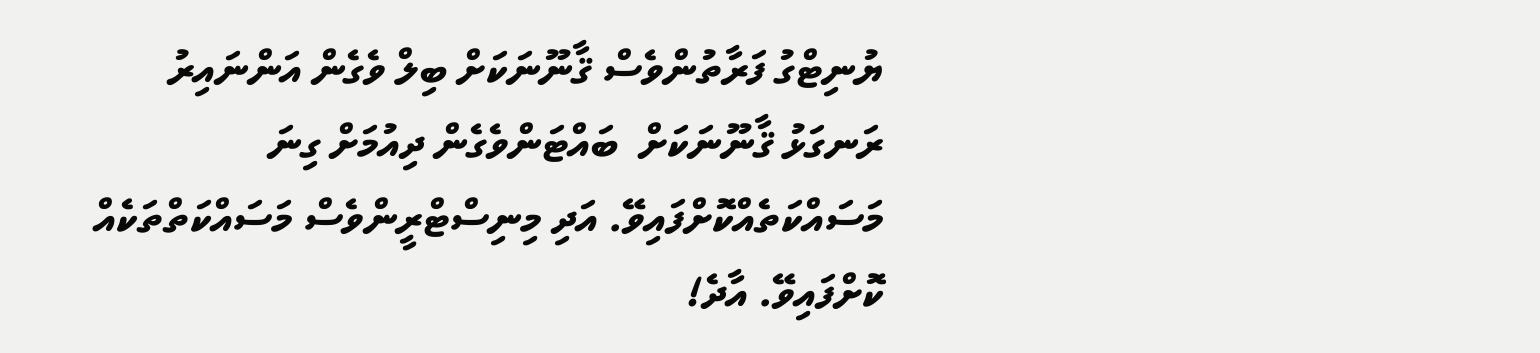ޔުނިޓްގު ފަރާތުންވެސް ޤާނޫނަކަށް ބިލް ވެގެން އަންނައިރު ރަނގަޅު ޤާނޫނަކަށް  ބައްޓަންވެގެން ދިއުމަށް ގިނަ މަސައްކަތެއްކޮށްފައިވޭ. އަދި މިނިސްޓްރީންވެސް މަސައްކަތްތަކެއް ކޮށްފައިވޭ. އާދެ!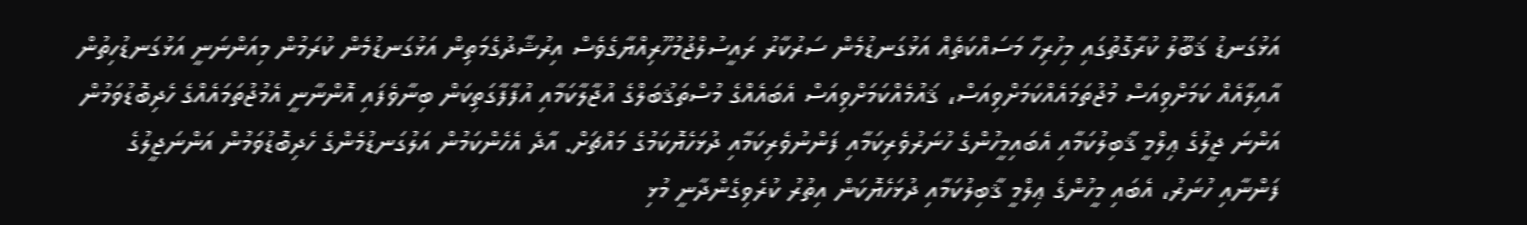އަޅުގަނޑު ޤަބޫލު ކުރާގޮތުގައި މިހުރިހާ މަސައްކަތެއް އަޅުގަނޑުމެން ސަރުކާރު ރައީސުލްޖުމުހޫރިއްޔާގެވެސް އިރުޝާދުގެމަތިން އަޅުގަނޑުމެން ކުރަމުން މިއަންނަނީ އަޅުގަނޑުހިތުން އާއިލާއެއް ކަމަށްވިއަސް މުޖުތަމައެއްކަމަށްވިއަސް، ޤައުމެއްކަމަށްވިއަސް އެބައެއްގެ މުސްތަޤުބަލްގެ އުޖާލާކަމާއި އުފާފާގަތިކަން ބިނާވެފައި އޮންނާނީ އެމުޖުތަމައެއްގެ ހެދިބޮޑުވަމުން އަންނަ ޖީލުގެ ޢިލްމީ ޤާބިލުކަމާއި އެބައިމީހުންގެ ހުނަރުވެރިކަމާއި ފަންނުވެރިކަމާއި ދުޅަހެޔޮކަމުގެ މައްޗަށް. އާދެ އެހެންކަމުން އަލުގަނޑުމެންގެ ހެދިބޮޑުވަމުން އަންނަޖީލުގެ ފަންނާއި ހުނަރު، އެބައި މީހުންގެ ޢިލްމީ ޤާބިލުކަމާއި ދުޅަހެޔޮކަން އިތުރު ކުރެވިގެންދާނީ މުޅި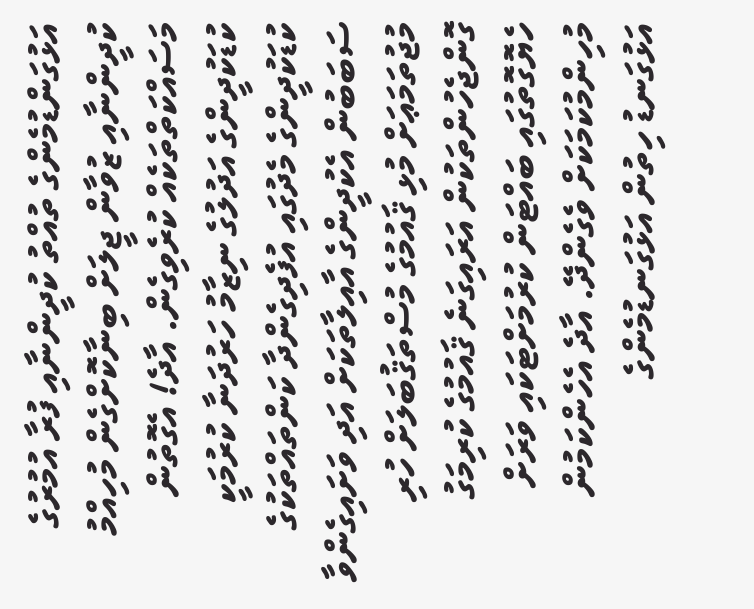އަޅުގަންޑުމެންގެ ތުއްތު ކުދީންނާއި ފުރާ އުމުރުގެ ކުދީންނާއި ޒުވާން ޖީލަށް ބިނާކޮށްގެން މުހިއްމު މަސައްކަތްތަކެއް ކުރެވިގެން. އާދެ! އެގޮތުން ކުޑަކުދީންގެ އަދުލުގެ ނިޒާމު ހަރުދަނާ ކުރުމަކީ ކުޑަކުދީންގެ މެދުގައި އުފެދިގެންދާ ކަންތައްތަކުގެ ސަބަބުން އެކުދީންގެ އާއިލާތަކަށް އަދި ވަށައިގެންވާ މުޖުތަމަޢަށް މުޅި ޤައުމުގެ މުސްތަޤުބަލަށް ހުރި ގޮންޖެހުންތަކުން އަރައިގަނެ ޤައުމުގެ ކުރިމަގު ހެޔޮގޮތުގައި ބައްޓަން ކުރުމަށްޓަކައި ވަރަށް މުހިންމުކަމަކަށް ވެގެންދޭ. އާދެ އެހެންކަމުން އަޅުގަނޑު ހިތުން އަޅުގަނޑުމެންގެ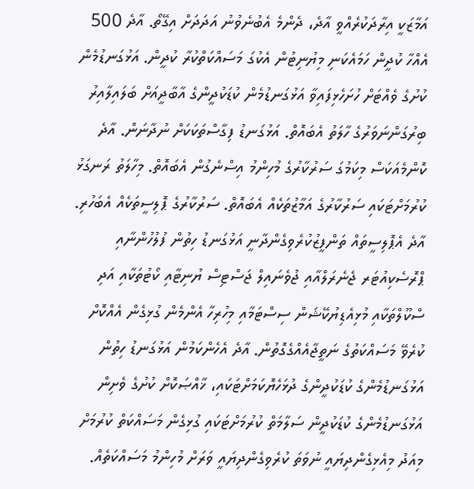އަމާޒަކީ އިރާދަކުރެއްވީ އާދެ، ދެންމެ އެބުނެވުނު އަދަދަށް އިގޭތޯ. އާދެ 500 އެއްހާ ކުދީން ހަމައެކަނި މިޔުނިޓުން އެކުގަ މަސައްކަތްކުރާ ކުދީން. އަޅުގަނޑުމެން ކުށުގެ ވެއްޓަށް ހުށަހެޅިފައިވާ އަޅުގަނޑުމެން ކުޑަކުދީންގެ އާބާދީއަށް ބަލައިލާއިރު ބިރުގަންނަވަރުގެ ހާލަތު އެބައޮތް. އަޅުގަނޑު ފިގާސްތަކަކަށް ނުދާނަން. އާދެ ކޮންމެއަކަސް މިކަމުގަ ސަރުކާރުގެ މުހިންމު އިސްނެގުން އެބައޮތް. މިހާލަތު ރަނގަޅު ކުރުމަށްޓަކައި ސަރުކާރުގެ އަމާޒުތަކެއް އެބައޮތް. ސަރުކާރުގެ ޕޮލިސީތަކެއް އެބަހުރި. އާދެ އެޕޮލިސީތައް ތަންފީޒުކުރެވިގެންދާނީ އަޅުގަނޑު ހިތުން ފުލުހުންނާއި ޕްރޮސެކިއުޓަރ ޖެނެރަލްއާއި ޖުވެނައިލް ޖަސްޓިސް ޔުނިޓާއި ކޯޓުތަކާއި އަދި ސްކޫލްތަކާއި މުޅިއެޑިޔުކޭޝަން ސިސްޓަމާއި މިހުރިހާ އެންމެން ގުޅިގެން އެއްކޮށް ކުރެވޭ މަސައްކަތުގެ ނަތީޖާއެއްގެގޮތުން. އާދެ އެހެންކަމުން އަޅުގަނޑު ހިތުން އަޅުގަނޑުމެންގެ ކުޑަކުދީންގެ ދުޅަހެޔޮކަމަށްޓަކައި، ޚާއްޞަކޮށް ކުށުގެ ވެށިން އަޅުގަނޑުމެންގެ ކުޑަކުދީން ސަލާމަތް ކުރުމަށްޓަކައި ގުޅިގެން މަސައްކަތް ކުރުމަށް މިއަދު މިއެޅިގެންދިޔައީ ނުވަތަ ކުރެވިގެންދިޔައީ ވަރަށް މުހިންމު މަސައްކަތެއް.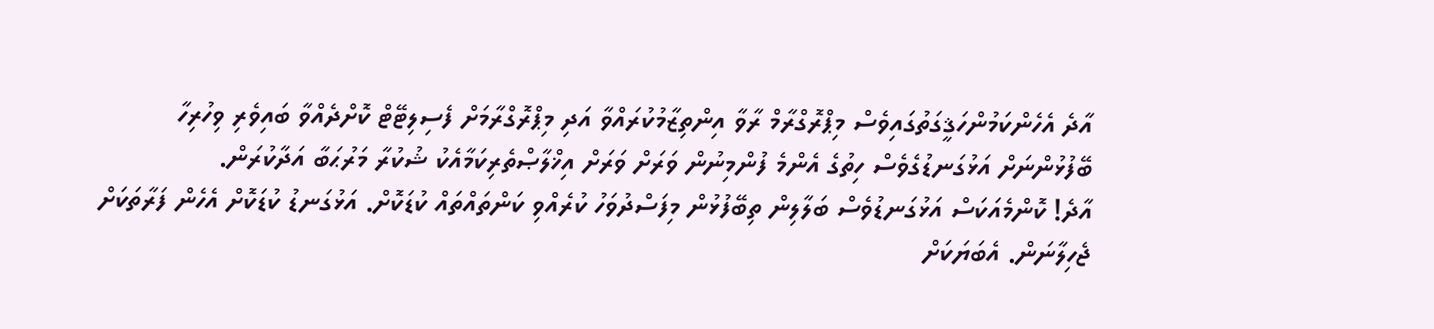އާދެ އެހެންކަމުންހަޤީގަތުގައިވެސް މިޕްރޮގްރާމް ރާވާ އިންތިޒާމުކުރައްވާ އަދި މިޕްރޮގްރާމަށް ފެސިލިޓޭޓް ކޮށްދެއްވާ ބައިވެރި ވިހުރިހާ ބޭފުޅުންނަށް އަޅުގަނޑުގެވެސް ހިތުގެ އެންމެ ފުންމިނުން ވަރަށް ވަރަށް އިޚްލާޞްތެރިކަމާއެކު ޝުކުރާ މަރުޙަބާ އަދާކުރަން.
އާދެ! ކޮންމެއަކަސް އަޅުގަނޑުވެސް ބަލާލިން ތިބޭފުޅުން މިފަސްދުވަހު ކުރެއްވި ކަންތައްތައް ކުޑަކޮށް. އަޅުގަނޑު ކުޑަކޮށް އެހެން ފަރާތަކަށް ޖެހިލާނަން. އެބަޔަކަށް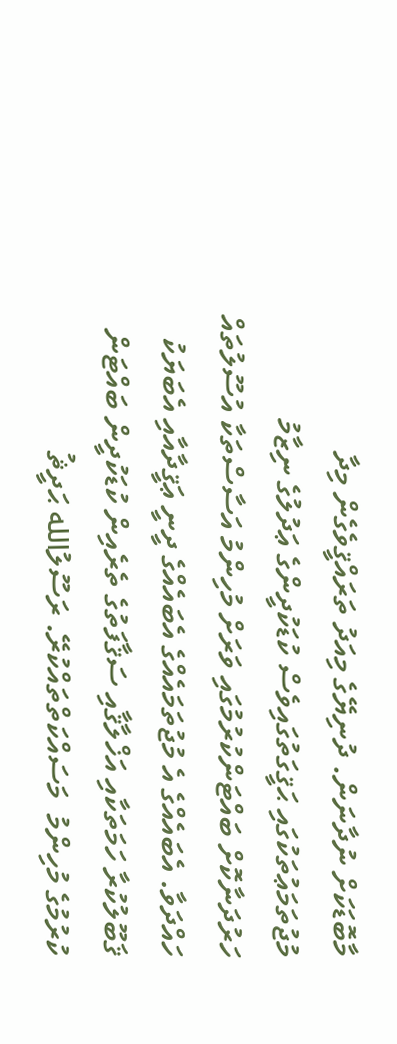މާބޮޑަކަށް ނުދާނަން. ދުނިޔޭގެ މިއަދު ތަރައްޤީވެގެން މިދާ މުޖުތަމަޢުތަކުގައި ޙަޤީގަތުގައިވެސް ކުޑަކުދީންގެ ޢަދުލުގެ ނިޒާމު ހަރުދަނާކޮށް ބައްޓަންކުރުމުގައި ވަރަށް މުހިންމު އަސާސްތަކާ އުސޫލުތައް ހައްދަވާ. އެބައެއްގެ އެ މުޖުތަމައެއްގެ އެބައެއްގެ ދީނީ ޢަޤީދާއާއި އެބަޔަކު ޤަބޫލުކުރާ ހަމަތަކާއި އަޚްލާޤާއި ސަޤާފަތުގެ ތެރެއިން ކުޑަކުދީން ބައްޓަން ކުރުމުގެ މުހިންމު  މަސައްކަތްތައްކުރޭ. ރަސޫލުالله ޙަދީޘު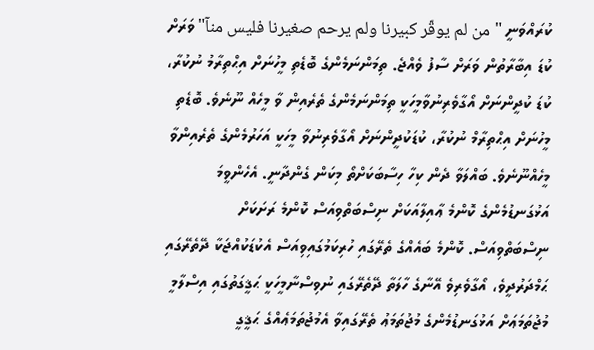ކުރައްވަނީ "من لم يوقّر كبيرنا ولم يرحم صغيرنا فليس منآ" ވަރަށް ކުޑަ އިބާރާތުން ވަރަށް ސާފު ވެއްޖެ. ތިމަންނަމެންގެ ބޮޑެތި މީހުނަށް އިޙްތިރާމު ނުކުރާ، ކުޑަ ކުދީންނަށް އޯގާވެރިނުވާމީހަކީ ތިމަންނަމެންގެ ތެރެއިން ވާ މީހެއް ނޫނެވެ. ބޮޑެތި މީހުނަށް އިޙްތިރާމް ނުކުރާ، ކުޑަކުދީންނަށް އޯގާވެރިނުވާ މީހަކީ އަހަރުމެންގެ ތެރެއިންވާ މީހެއްނޫނެވެ. ބައްލަވާ ދެން ކިހާ ހިސާބަކަށްތޯ މިކަން ގެންދާނީ. އެހެންވީމަ އަޅުގަނޑުމެންގެ ކޮންމެ ޢާއިލާއަކަށް ނިސްބަތްވިއަސް ކޮންމެ ރަށަކަށް ނިސްބަތްވިއަސް. ކޮންމެ ބައެއްގެ ތެރޭގައި ހުރިކަމުގައިވިއަސް އެކުޑަކުއްޖަކާ ދޭތެރޭގައި ޙަމްދަރުދީވެ، އޯގާވެރިވެ އޭނާގެ ހާލަތާ ދޭތެރޭގައި ނުވިސްނާމީހަކީ ޙަޤީގަތުގައި އިސްލާމީ މުޖުތަމަޢަށް އަޅުގަނޑުމެންގެ މުޖުތަމަޢު ތެރޭގައިވާ އެމުޖުތަމަޢެއްގެ ޙަޤީގީ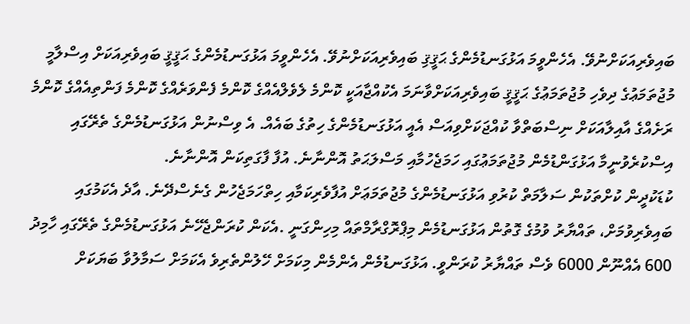ބައިވެރިއަކަށްނުވޭ. އެހެންވީމަ އަޅުގަނޑުމެންގެ ޙަޤީޤި ބައިވެރިއަކަށްނުވޭ. އެހެންވީމަ އަޅުގަނޑުމެންގެ ޙަޤީޤީ ބައިވެރިއަކަށް އިސްލާމީ މުޖުތަމަޢުގެ ދިވެހި މުޖުތަމަޢުގެ ޙަޤީޤީ ބައިވެރިއަކަށްވާނަމަ އެކުއްޖާއަކީ ކޮންމެ ލެވެލްއެއްގެ ކޮންމެ ފެންވަރެއްގެ ކޮންމެ ފަންތިއެއްގެ ކޮންމެ ރަށެއްގެ އާއިލާއަކަށް ނިސްބަތްވާ ކުއްޖަކަށްވިއަސް އެއީ އަޅުގަނޑުމެންގެ ހިތުގެ ބައެއް. އެ ވިސްނުން އަޅުގަނޑުމެންގެ ތެރޭގައި އިސްކުރެވުނީމާ އަޅުގަންޑުމެން މުޖުތަމަޢުގައި ހަމަޖެހުމާއި މަސްލަޙަތު އޮންނާނެ. އުފާ ފާގަތިކަން އޮންނާނެ.
ކުޑަކުދީން ކުށްތަކުން ސަލާމަތް ކުރުވި އަޅުގަނޑުމެންގެ މުޖުތަމަޢަށް އުފާވެރިކަމާއި ހިތްހަމަޖެހުން ގެނެސްދޭނެ. އާދެ އެކަމުގައި ބައިވެރިވުމަށް، ތައްޔާރު ވުމުގެ ގޮތުން އަޅުގަނޑުމެން މިޕްރޮގްރާމްތައް މިހިންގަނީ .އެކަން ކުރަންޖެހޭނެ އަޅުގަނޑުމެންގެ ތެރޭގައި ހާމިދު 600 އެއްނޫން 6000 ވެސް ތައްޔާރު ކުރަންވީ. އަޅުގަނޑުމެން އެންމެން މިކަމަށް ހޭލުންތެރިވެ އެކަމަށް ސަމާލުވާ ބަޔަކަށް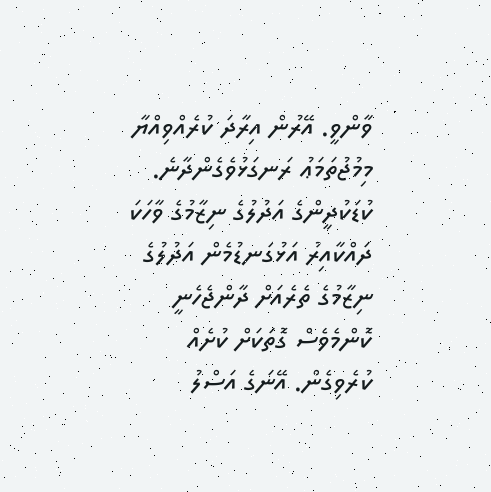ވާންވީ. އޭރުން އިރާދަ ކުރެއްވިއްޔާ މިމުޖުތަމަޢު ރަނގަޅުވެގެންދާނެ. ކުޑަކުދީންގެ އަދުލުގެ ނިޒާމުގެ ވާހަކަ ދައްކާއިރު އަޅުގަނޑުމެން އަދުލުގެ ނިޒާމުގެ ތެރެއަށް ދާންޖެހެނީ ކޮންމެވެސް ގޮތަކަށް ކުށެއް ކުރެވިގެން. އޭނަގެ އަސްލު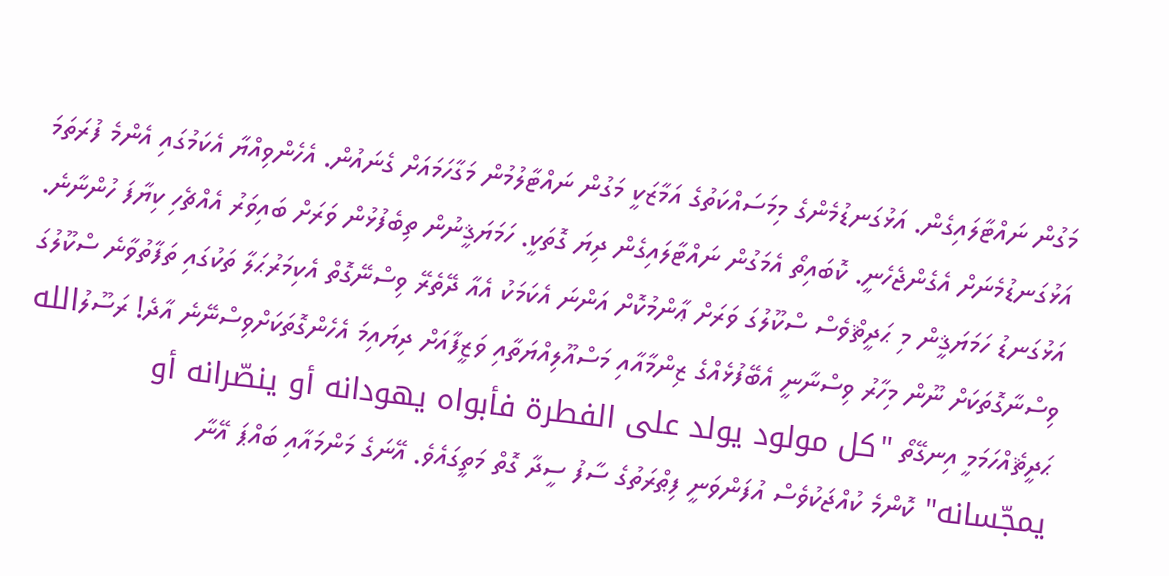މަގުން ނައްޓާލައިގެން. އަޅުގަނޑުމެންގެ މިމަސައްކަތުގެ އަމާޒަކީ މަގުން ނައްޓާލުމުން މަގާހަމައަށް ގެނައުން. އެހެންވިއްޔާ އެކަމުގައި އެންމެ ފުރަތަމަ އަޅުގަނޑުމެނަށް އެގެންޖެހެނީ. ކޮބައިތޯ އެމަގުން ނައްޓާލައިގެން ދިޔަ ގޮތަކީ. ހަމަޔަޤީނުން ތިބެފުޅުން ވަރަށް ބައިވަރު އެއްޗެހި ކިޔާފަ ހުންނާނެ. އަޅުގަނޑު ހަމަޔަޤީން މި ޙަދީޘްވެސް ސްކޫލުގަ ވަރަށް ޢާންމުކޮށް އަންނަ އެކަމަކު އެއާ ދޭތެރޭ ވިސްނޭގޮތް އެކިމަރުޙަލާ ތަކުގައި ތަފާތުވާނެ ސްކޫލުގަ ވިސްނާގޮތަކަށް ނޫން މިހާރު ވިސްނާނީ އެބޭފުޅެއްގެ ޒިންމާއާއި މަސްއޫލިއްޔަތާއި ވަޒީފާއަށް ދިޔައިމަ އެހެންގޮތަކަށްވިސްނޭނެ އާދެ! ރަސޫލުالله ޙަދީޘެއްހަމަމީ އިނގޭތޯ "كل مولود يولد على الفطرة فأبواه يهودانه أو ينصّرانه أو يمجّسانه" ކޮންމެ ކުއްޖަކުވެސް އުފަންވަނީ ފިޠްރަތުގެ ސާފު ސީދާ ގޮތް މަތީގައެވެ. އޭނަގެ މަންމައާއި ބައްޕަ އޭނާ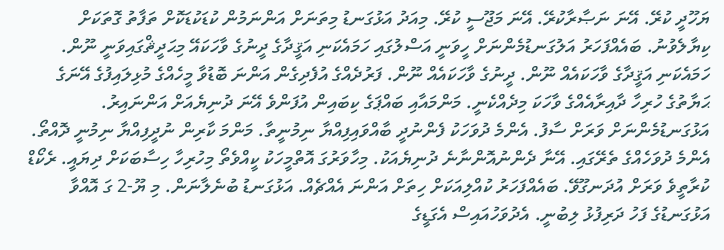ޔަހޫދީ ކުރޭ. އޭނަ ނަޞާރާކުރޭ. އޭނަ މަޖޫސީ ކުރޭ. މިއަދު އަޅުގަނޑު މިތަނަށް އަންނަމުން ކުޑަކުޑަކޮށް ތަފާތު ގޮތަކަށް ކިޔާލެވުނު. ބައެއްފަހަރު އަލުގަނޑުމެންނަށް ހީވަނީ އަސްލުގައި ހަމައެކަނި އަޤީދާގެ ދީނުގެ ވާހަކައޭ މިޙަދީޘްގައިވަނީ ނޫން. ހަމައެކަނި އަޤީދާގެ ވާހަކައެއް ނޫން. ދީނުގެ ވާހަކައެއް ނޫން. ފަރުދެއްގެ އުފެދިގެން އަންނަ ބޮޑުވާ މީހެއްގެ މުޅިލައިފުގެ އޭނަގެ ޙަޔާތުގެ ހުރިހާ ދާއިރާއެއްގެ ވާހަކަ މިދެއްކެނީ. މަންމައާއި ބައްޕަގެ ކިބައިން އުފަންވެ އޭނަ ދުނިޔެއަށް އަންނައިރު. އަޅުގަނޑުމެންނަށް ވަރަށް ސާފު. އެންމެ ދުވަހަކު ފެންނުދީ ބާއްވައިފިއްޔާ ނިމުނީތާ. މަންމަ ކާރިން ނުދީފިއްޔާ ނިމުނީ ދޮއްތޯ. އެންމެ ދުވަހެއްގެ ތެރޭގައި. އޭނާ ދެންނުއޮންނާނެ ދުނިޔެއަކު. މިހާވަރުގަ އޮތްމީހަކު ކީއްވެތޯ މިހުރިހާ ހިސާބަކަށް ދިޔައީ. ރެކޯޑް ކުރާތީވެ ވަރަށް އުދަނގޫވޭ. ބައެއްފަހަރު ކުއްލިއަކަށް ހިތަށް އަންނަ އެއްޗެއް. އަޅުގަނޑު ބުނެލާނަން. މި ޔޫ-2 ގަ އޮއްވާ އަޅުގަނޑުގެ ފަހު ދަރިފުޅު ލިބުނީ. އެދުވަހުއައިސް އެގަޑީގެ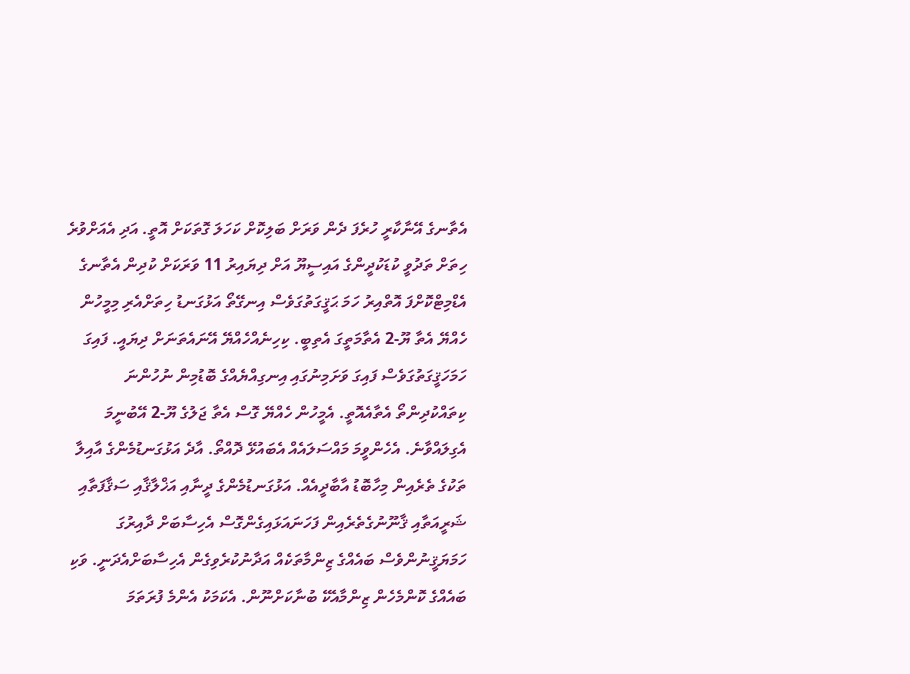އެތާނގެ އޭނާކާރީ ހުރެފަ ދެން ވަރަށް ބަލިކޮށް ކަހަލަ ގޮތަކަށް އޮތީ. އަދި އެއަށްވުރެ ހިތަށް ތަދުވީ ކުޑަކުދީންގެ އައިސީޔޫ އަށް ދިޔައިރު 11 ވަރަކަށް ކުދިން އެތާނގެ އެޑްމިޓްކޮށްފަ އޮތްއިރު ހަމަ ޙަޤީގަތުގަވެސް އިނގޭތޯ އަޅުގަނޑު ހިތަށްއެރި މިމީހުން ހެއްޔޭ އެތާ ޔޫ-2 އެތާމަތީގަ އެތިބީ. ކިހިނެއްހެއްޔޭ އޭނައެތަނަށް ދިޔައީ. ފައިގަ ހަމަހަޤީގަތުގަވެސް ފައިގަ ވަށަމިނުގައި އިނގިއްޔެއްގެ ބޮޑުމިން ނުހުންނަ ކިތައްކުދިންތޯ އެތާއެއޮތީ. އެމީހުން ހެއްޔޭ ގޮސް އެތާ ޖަލުގެ ޔޫ-2 އޭބުނީމަ އެގިލައްވާނެ. އެހެންވީމަ މައްސަލައެއް އެބައުޅޭ ދޮއްތޯ. އާދެ އަޅުގަނޑުމެންގެ އާއިލާ ތަކުގެ ތެރެއިން މިހާބޮޑު އާބާދީއެއް. އަޅުގަނޑުމެންގެ ދީނާއި އަޚްލާޤާއި ސަޤާފަތާއި ޝަރީއަތާއި ޤާނޫނުގެތެރެއިން ފަހަނައަޅައިގެންގޮސް އެހިސާބަށް ދާއިރުގަ ހަމަޔަޤީނުންވެސް ބައެއްގެ ޒިންމާތަކެއް އަދާނުކުރެވިގެން އެހިސާބަށްއެދަނީ. ވަކި ބައެއްގެ ކޮންމެހެން ޒިންމާއެކޭ ބުނާކަށްނޫން. އެކަމަކު އެންމެ ފުރަތަމަ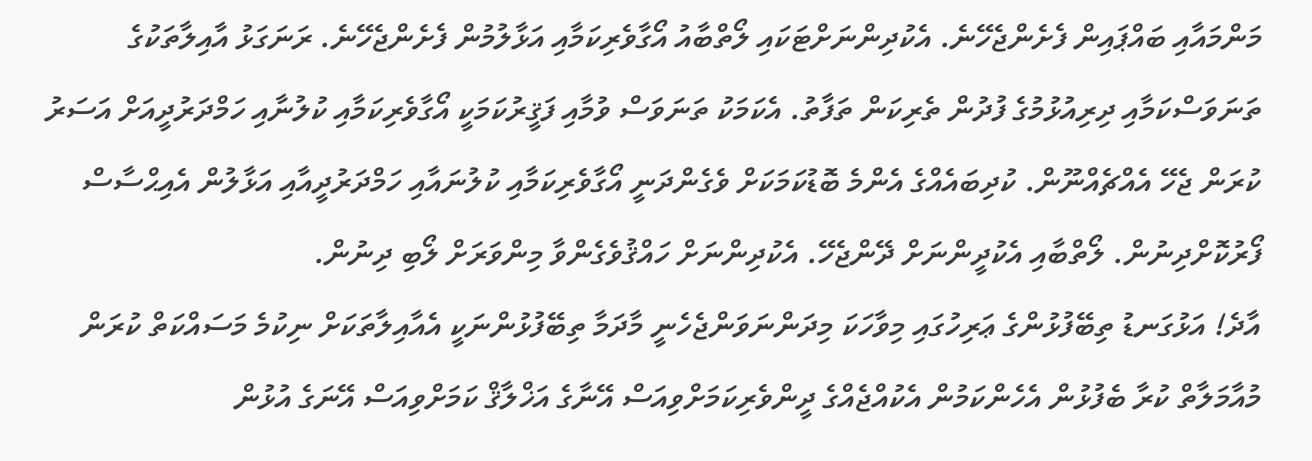މަންމައާއި ބައްޕައިން ފެށެންޖެހޭނެ. އެކުދިންނަށްޓަކައި ލޯތްބާއު އޯގާވެރިކަމާއި އަޅާލުމުން ފެށެންޖެހޭނެ. ރަނަގަޅު އާއިލާތަކުގެ ތަނަވަސްކަމާއި ދިރިއުޅުމުގެ ފުދުން ތެރިކަން ތަފާތު. އެކަމަކު ތަނަވަސް ވުމާއި ފަޤީރުކަމަކީ އޯގާވެރިކަމާއި ކުލުނާއި ހަމްދަރުދީއަށް އަސަރު ކުރަން ޖެހޭ އެއްޗެއްނޫން. ކުދިބައެއްގެ އެންމެ ބޮޑުކަމަކަށް ވެގެންދަނީ އޯގާވެރިކަމާއި ކުލުނައާއި ހަމްދަރުދީއާއި އަޅާލުން އެއިޙްސާސް ފޯރުކޮށްދިނުން. ލޯތްބާއި އެކުދީންނަށް ދޭންޖެހޭ. އެކުދިންނަށް ހައްޤުވެގެންވާ މިންވަރަށް ލޯބި ދިނުން.
އާދެ! އަޅުގަނޑު ތިބޭފުޅުންގެ ޢަރިހުގައި މިވާހަކަ މިދަންނަވަންޖެހެނީ މާދަމާ ތިބޭފުޅުންނަކީ އެއާއިލާތަކަށް ނިކުމެ މަސައްކަތް ކުރަން މުއާމަލާތް ކުރާ ބެފުޅުން އެހެންކަމުން އެކުއްޖެއްގެ ދީންވެރިކަމަށްވިއަސް އޭނާގެ އަޚްލާޤް ކަމަށްވިއަސް އޭނަގެ އުޅުން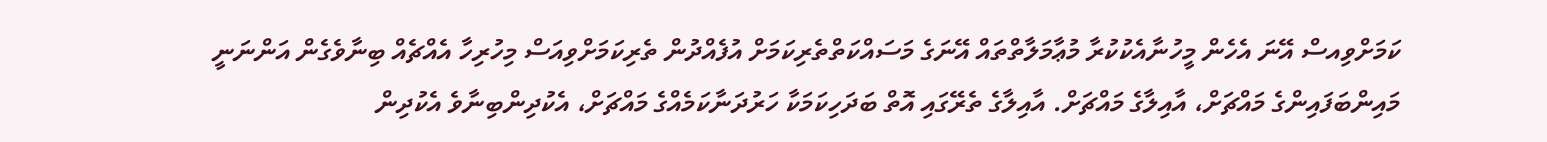ކަމަށްވިއސް އޭނަ އެހެން މީހުނާއެކުކުރާ މުޢާމަލާތްތައް އޭނަގެ މަސައްކަތްތެރިކަމަށް އުފެއްދުން ތެރިކަމަށްވިއަސް މިހުރިހާ އެއްޗެއް ބިނާވެގެން އަންނަނީ މައިންބަފައިންގެ މައްޗަށް، އާއިލާގެ މައްޗަށް. އާއިލާގެ ތެރޭގައި އޮތް ބަދަހިކަމަކާ ހަރުދަނާކަމެއްގެ މައްޗަށް، އެކުދިންބިނާވެ އެކުދިން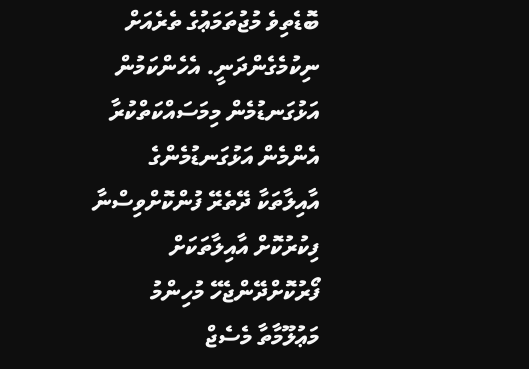ބޮޑެތިވެ މުޖުތަމަޢުގެ ތެރެއަށް ނިކުމެގެންދަނީ. އެހެންކަމުން އަޅުގަނޑުމެން މިމަސައްކަތްކުރާ އެންމެން އަޅުގަނޑުމެންގެ އާއިލާތަކާ ދޭތެރޭ ފުންކޮށްވިސްނާ ފިކުރުކޮށް އާއިލާތަކަށް ފޯރުކޮށްދޭންޖެހޭ މުހިންމު މަޢުލޫމާތާ މެސެޖް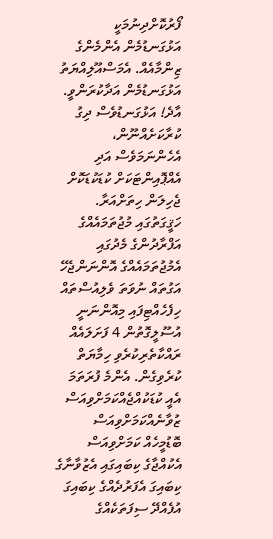ފޯރުކޮށްދިނުމަކީ އަޅުގަނޑުމެން އެންމެންގެ ޒިންމާއެއް. އެމަސްއޫލިއްޔަތު އަޅުގަނޑުމެން އަދާކުރަންވީ. އާދެ! އަޅުގަނޑުވެސް ދިގު ކުރާކަށެއްނޫން، އެހެންނަމަވެސް އަދި އެއްޕޮއިންޓަކަށް ކުޑަކުޑަކޮށް ޖެހިލަން ހިތަށްއަރާ. ހަޤީގަތުގައި މުޖުތަމައެއްގެ އަފްރާދުންގެ މެދުގައި އެމުޖުތަމައެއްގެ އޮންނަންޖެހޭ އަގުތައް ނުވަތަ ވެލިއުސްތައް ހިފެހެއްޓިފައި މިއޮންނަނީ އުސޫލީގޮތުން 4 ފަށަލައެއް ރައްކާތެރިކުރެވި ހިމާޔަތް ކުރެވިގެން. އެންމެ ފުރަތަމަ އެއީ ކުޑަކުއްޖެއްކަމަށްވިއަސް ޒުވާނެއްކަމަށްވިއަސް ބޮޑުމީހެއް ކަމަށްވިއަސް އެކުއްޖާގެ ކިބައިގައި އެޒުވާނާގެ ކިބައިގަ އެފަރުދެއްގެ ކިބައިގަ އުފެއްދޭ ސިފަތަކެއްގެ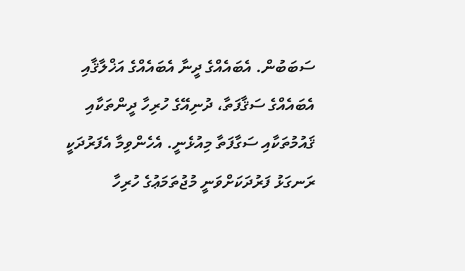ސަބަބުން. އެބައެއްގެ ދީނާ އެބައެއްގެ އަޚްލާޤާއި އެބައެއްގެ ސަޤާފަތާ، ދުނިއޭގެ ހުރިހާ ދީންތަކާއި ޤައުމުތަކާއި ސަގާފަތާ މިއުޅެނީ. އެހެންވިމާ އެފަރުދަކީ ރަނގަޅު ފަރުދަކަށްވަނީ މުޖުތަމަޢުގެ ހުރިހާ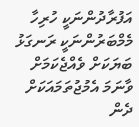އަފުރާދުންނަކީ ހުރިހާ މެމްބަރުންނަކީ ރަނގަޅު ބަޔަކަށް ވެއްޖެކަމަށް ވާނަމަ އެމުޖުތަމައަކަށް ދެން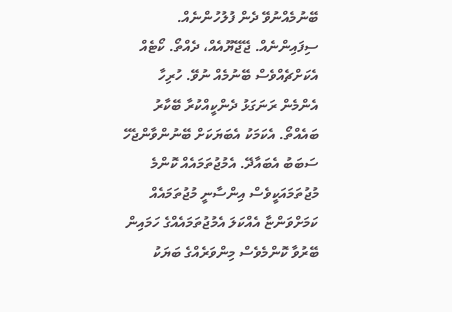ބޭނުމެއްނުވޭ ދެން ފުލުހުންނެއް. ސިފައިންނެއް. ޖޭޖޭޔޫއެއް، ދެއްތޯ. ކޯޓެއް އެކަށްޗެއްވެސް ބޭނުމެއް ނުވޭ. ހުރިހާ އެންމެން ރަނަގަޅު ދެންކީއްކުރާ ބޭކާރު ބައެއްތޯ. އެކަމަކު އެބަޔަކަށް ބޭނުންވާންޖެހޭ ސަބަބު އެބައާދޭ. އެމުޖުތަމައެއް ކޮންމެ މުޖުތަމައަކީވެސް އިންސާނީ މުޖުތަމައެއް ކަމަށްވަންޏާ އެއްކަލަ އެމުޖުތަމައެއްގެ ހަމައިން ބޭރުވާ ކޮންމެވެސް މިންވަރެއްގެ ބަޔަކު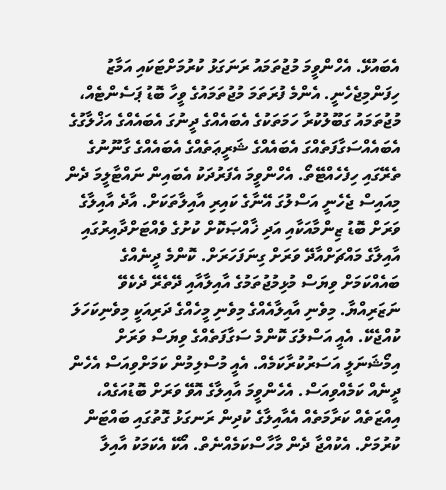އެބައުޅޭ. އެހްންވީމަ މުޖުތަމައު ރަނަގަޅު ކުރުމަށްޓަކައި އަމާޒު ހިފަންމިޖެހެނީ. އެންމެ ފުރަތަމަ މުޖުތަމައުގެ ވީހާ ބޮޑު ޕަސެންޓެއް، މުޖުތަމައު ގަބޫލުކުރާ ހަމަތަކުގެ އެބައެއްގެ ދީނުގަ އެބައެއްގެ އަޚްލާގުގެ އެބައެއްސަގާފަތެއްގަ އެބައެއްގެ ޝަރީޢަތެއްގެ އެބައެއްގެ ގާނޫނުގެ ތެރޭގައި ހިފެހެއްޓޭތޯ. އެހްންވީމަ އެފަރުދަކު އެބައިން ނައްޓާލީމަ ދެން މިއައިސް ޖެހެނީ އަސްލުގަ އޭނާގެ ކައިރި އާއިލާތަކަށް. އާދެ އާއިލާގެ ވަރަށް ބޮޑު ޒިންމާއަކާއި އަދި ޚާއްޞަކޮށް ކުށުގެ ވެއްޓަށްދާއިރުގައި އާއިލާގެ މައްޗަށްއާދޭ ވަރަށް ގިނަފަހަރަށް. ކޮންމެ ދީނެއްގެ ބައެއްކަމަށް ވިޔަސް މުޅިމުޖުތަމުގެ އާއިލާއާއި ދޭތެރޭ ދެކެވޭ ނަޒަރިއްޔާ. މިވެނި އާއިލާއެއްގެ މިވެނި މީހެއްގެ ދަރިއަކީ މިވެނިކަހަލަ ކުއްޖެކޭ. އެއީ އަސްލުގަ ކޮންމެ ސަގާފަތެއްގެ ވިޔަސް ވަރަށް އިމޯޝަނަލީ އަސަރުކުރާކަމެއް. އެއީ މުސްލިމުން ކަމަށްވިއަސް އެހެން ދީނެއް ކަމެއްވިއަސް. އެހެންވީމަ އާއިލާގެ އޮވޭ ވަރަށް ބޮޑުއަގެއް، އިއްޒަތެއް ކަރާމަތެއް އެއާއިލާގެ ކުދިން ރަނގަޅު ގޮތުގައި ބައްޓަން ކުރުމަށް. އެކުއްޖާ ދެން މާހާސްކަމެއްނެތް. އޯކޭ އެކަމަކު އާއިލާ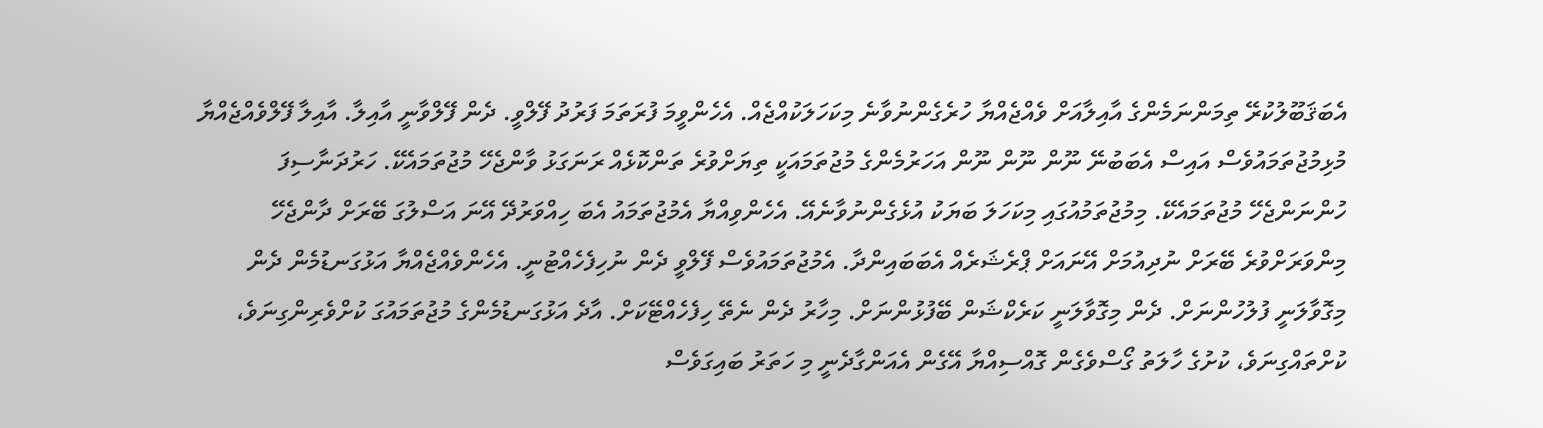އެބަޤަބޫލުކުރޭ ތިމަންނަމެންގެ އާއިލާއަށް ވެއްޖެއްޔާ ހުރެގެންނުވާނެ މިކަހަލަކުއްޖެއް. އެހެންވީމަ ފުރަތަމަ ފަރުދު ފޭލްވީ. ދެން ފޭލްވާނީ އާއިލާ. އާއިލާ ފޭލްވެއްޖެއްޔާ މުޅިމުޖުތަމައުވެސް އައިސް އެބަބުނޭ ނޫން ނޫން ނޫން އަހަރުމެންގެ މުޖުތަމައަކީ ތިޔަށްވުރެ ތަންކޮޅެއް ރަނަގަޅު ވާންޖެހޭ މުޖުތަމައެކޭ. ހަރުދަނާސިފަ ހުންނަންޖެހޭ މުޖުތަމައެކޭ. މިމުޖުތަމުއުގައި މިކަހަލަ ބަޔަކު އުޅެގެންނުވާނެއޭ. އެހެންވިއްޔާ އެމުޖުތަމައު އެބަ ހިއްވަރުދޭ އޭނަ އަސްލުގަ ބޭރަށް ދާންޖެހޭ މިންވަރަށްވުރެ ބޭރަށް ނުދިއުމަށް އޭނައަށް ޕްރެޝަރެއް އެބަބައިންދާ. އެމުޖުތަމައުވެސް ފޭލްވީ ދެން ނުހިފެހެއްޓުނީ. އެހެންވެއްޖެއްޔާ އަޅުގަނޑުމެން ދެން މިގޮވާލަނީ ފުލުހުންނަށް. ދެން މިގޮވާލަނީ ކަރެކްޝަން ބޭފުޅުންނަށް. މިހާރު ދެން ނެތޭ ހިފެހެއްޓޭކަށް. އާދެ އަޅުގަނޑުމެންގެ މުޖުތަމައުގަ ކުށްވެރިންގިނަވެ، ކުށްތައްގިނަވެ، ކުށުގެ ހާލަތު ގޯސްވެގެން ގޮއްސިއްޔާ އޭގެން އެއަންގާދެނީ މި ހަތަރު ބައިގަވެސް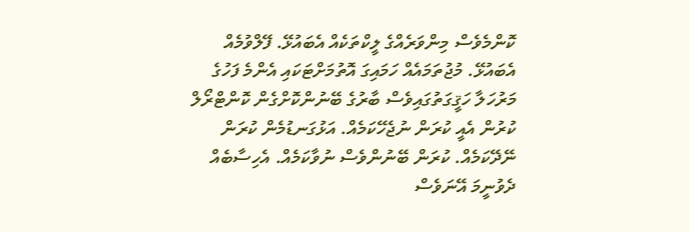ކޮންމެވެސް މިންވަރެއްގެ ލީކްތަކެއް އެބައުޅޭ. ފޭލްވުމެއް އެބައުޅޭ. މުޖުތަމައެއް ހަމައިގަ އޮތުމަށްޓަކައި އެންމެ ފަހުގެ މަރުހަލާ ހަޤީގަތުގައިވެސް ބާރުގެ ބޭނުންކޮށްގެން ކޮންޓްރޯލް ކުރުން އެއީ ކުރަން ނުޖެހޭކަމެއް. އަޅުގަނޑުމެން ކުރަން ނޭދޭކަމެއް. ކުރަން ބޭނުންވެސް ނުވާކަމެއް. އެހިސާބެއް ދެވުނީމަ އޭނަވެސް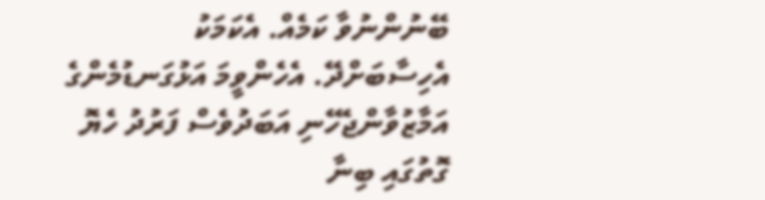ބޭނުންނުވާ ކަމެއް. އެކަމަކު އެހިސާބަށްދޭ. އެހެންވީމަ އަޅުގަނޑުމެންގެ އަމާޒުވާންޖެހޭނި އަބަދުވެސް ފަރުދު ހެޔޮ ގޮތުގައި ބިނާ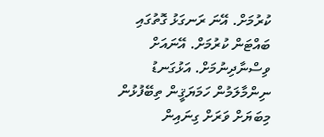ކުރުމަށް. އޭނަ ރަނގަޅު ގޮތުގައި ބައްޓަން ކުރުމަށް. އޭނައަށް ވިސްނާދިނުމަށް. އަޅުގަނޑު ނިންމާލަމުން ހަމަޔަޤީން ތިބޭފުޅުން މިބަޔަށް ވަރަށް ގިނައިން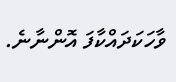ވާހަކަދައްކާފަ އޮންނާނެ.